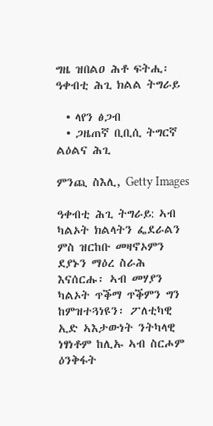ግዜ ዝበልዐ ሕቶ ፍትሒ፡ ዓቀብቲ ሕጊ ክልል ትግራይ

  • ላየን ፅጋብ
  • ጋዜጠኛ ቢቢሲ ትግርኛ
ልዕልና ሕጊ

ምንጪ ስእሊ, Getty Images

ዓቀብቲ ሕጊ ትግራይ: ኣብ ካልኦት ክልላትን ፌደራልን ምስ ዝርከቡ መዛኖኦምን ደያኑን ማዕረ ስራሕ እናሰርሑ፡ ኣብ መሃያን ካልኦት ጥቕማ ጥቕምን ግን ከምዝተጓነዩን፡ ፖለቲካዊ ኢድ ኣእታውነት ንትካላዊ ነፃነቶም ከሊኡ ኣብ ስርሖም ዕንቅፋት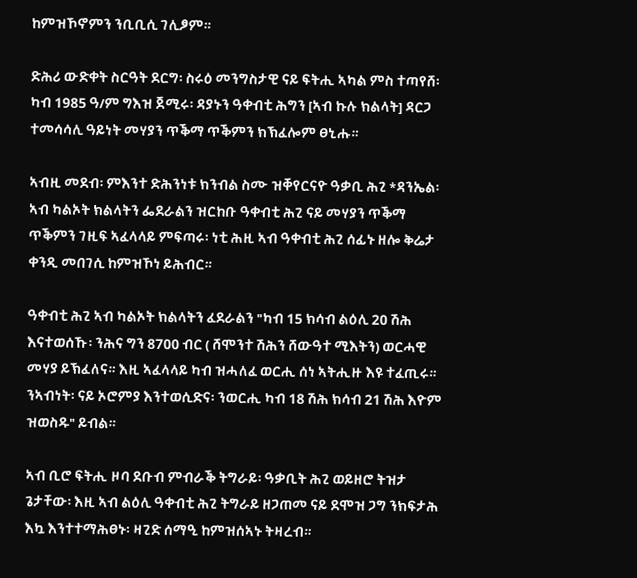ከምዝኾኖምን ንቢቢሲ ገሊፆም።

ድሕሪ ውድቀት ስርዓት ደርግ፡ ስሩዕ መንግስታዊ ናይ ፍትሒ ኣካል ምስ ተጣየሸ፡ ካብ 1985 ዓ/ም ግእዝ ጀሚሩ፡ ዳያኑን ዓቀብቲ ሕግን [ኣብ ኩሉ ክልላት] ዳርጋ ተመሳሳሊ ዓይነት መሃያን ጥቕማ ጥቕምን ክኽፈሎም ፀኒሑ።

ኣብዚ መደብ፡ ምእንተ ድሕንነቱ ክንብል ስሙ ዝቐየርናዮ ዓቃቢ ሕጊ *ዳንኤል፡ ኣብ ካልኦት ክልላትን ፌደራልን ዝርከቡ ዓቀብቲ ሕጊ ናይ መሃያን ጥቕማ ጥቕምን ገዚፍ ኣፈላላይ ምፍጣሩ፡ ነቲ ሕዚ ኣብ ዓቀብቲ ሕጊ ሰፊኑ ዘሎ ቅሬታ ቀንዲ መበገሲ ከምዝኾነ ይሕብር።

ዓቀብቲ ሕጊ ኣብ ካልኦት ክልላትን ፈደራልን "ካብ 15 ክሳብ ልዕሊ 20 ሽሕ እናተወሰኹ፡ ንሕና ግን 8700 ብር ( ሸሞንተ ሽሕን ሸውዓተ ሚእትን) ወርሓዊ መሃያ ይኽፈለና። እዚ ኣፈላላይ ካብ ዝሓለፈ ወርሒ ሰነ ኣትሒዙ እዩ ተፈጢሩ። ንኣብነት፡ ናይ ኦሮምያ እንተወሲድና፡ ንወርሒ ካብ 18 ሽሕ ክሳብ 21 ሽሕ እዮም ዝወስዱ" ይብል።

ኣብ ቢሮ ፍትሒ ዞባ ደቡብ ምብራቕ ትግራይ፡ ዓቃቢት ሕጊ ወይዘሮ ትዝታ ጌታቸው፡ እዚ ኣብ ልዕሊ ዓቀብቲ ሕጊ ትግራይ ዘጋጠመ ናይ ደሞዝ ጋግ ንክፍታሕ እኳ እንተተማሕፀኑ፡ ዛጊድ ሰማዒ ከምዝሰኣኑ ትዛረብ።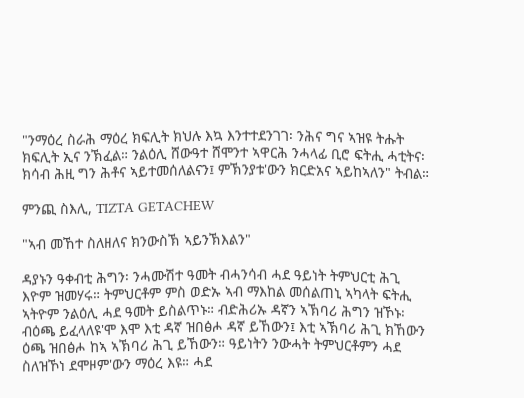"ንማዕረ ስራሕ ማዕረ ክፍሊት ክህሉ እኳ እንተተደንገገ፡ ንሕና ግና ኣዝዩ ትሑት ክፍሊት ኢና ንኽፈል። ንልዕሊ ሸውዓተ ሸሞንተ ኣዋርሕ ንሓላፊ ቢሮ ፍትሒ ሓቲትና፡ ክሳብ ሕዚ ግን ሕቶና ኣይተመሰለልናን፤ ምኽንያቱ'ውን ክርድአና ኣይከኣለን" ትብል።

ምንጪ ስእሊ, TIZTA GETACHEW

"ኣብ መኸተ ስለዘለና ክንውስኽ ኣይንኽእልን"

ዳያኑን ዓቀብቲ ሕግን፡ ንሓሙሽተ ዓመት ብሓንሳብ ሓደ ዓይነት ትምህርቲ ሕጊ እዮም ዝመሃሩ። ትምህርቶም ምስ ወድኡ ኣብ ማእከል መሰልጠኒ ኣካላት ፍትሒ ኣትዮም ንልዕሊ ሓደ ዓመት ይስልጥኑ። ብድሕሪኡ ዳኛን ኣኽባሪ ሕግን ዝኾኑ፡ ብዕጫ ይፈላለዩ'ሞ እሞ እቲ ዳኛ ዝበፅሖ ዳኛ ይኸውን፤ እቲ ኣኽባሪ ሕጊ ክኸውን ዕጫ ዝበፅሖ ከኣ ኣኽባሪ ሕጊ ይኸውን። ዓይነትን ንውሓት ትምህርቶምን ሓደ ስለዝኾነ ደሞዞም'ውን ማዕረ እዩ። ሓደ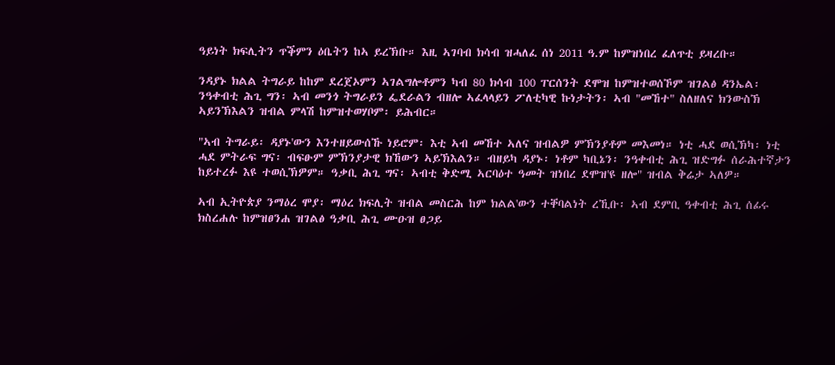ዓይነት ክፍሊትን ጥቕምን ዕቤትን ከኣ ይረኽቡ። እዚ ኣገባብ ክሳብ ዝሓለፈ ሰነ 2011 ዓ.ም ከምዝነበረ ፈለጥቲ ይዛረቡ።

ንዳያኑ ክልል ትግራይ ከከም ደረጀኦምን ኣገልግሎቶምን ካብ 80 ክሳብ 100 ፐርሰንት ደሞዝ ከምዝተወሰኾም ዝገልፅ ዳንኤል፡ ንዓቀብቲ ሕጊ ግን፡ ኣብ መንጎ ትግራይን ፌደራልን ብዘሎ ኣፈላላይን ፖለቲካዊ ኩነታትን፡ ኣብ "መኸተ" ስለዘለና ክንውስኽ ኣይንኽእልን ዝብል ምላሽ ከምዝተወሃቦም፡ ይሕብር።

"ኣብ ትግራይ፡ ዳያኑ'ውን እንተዘይውሰኹ ነይሮም፡ እቲ ኣብ መኸተ ኣለና ዝብልዎ ምኽንያቶም መእመነ። ነቲ ሓደ ወሲኽካ፡ ነቲ ሓደ ምትራፍ ግና፡ ብፍፁም ምኽንያታዊ ክኸውን ኣይኽእልን። ብዘይካ ዳያኑ፡ ነቶም ካቢኔን፡ ንዓቀብቲ ሕጊ ዝድግፉ ሰራሕተኛታን ከይተረፉ እዩ ተወሲኽዎም። ዓቃቢ ሕጊ ግና፡ ኣብቲ ቅድሚ ኣርባዕተ ዓመት ዝነበረ ደሞዝ'ዩ ዘሎ" ዝብል ቅሬታ ኣለዎ።

ኣብ ኢትዮጵያ ንማዕረ ሞያ፡ ማዕረ ክፍሊት ዝብል መስርሕ ከም ክልል'ውን ተቐባልነት ረኺቡ፡ ኣብ ደምቢ ዓቀብቲ ሕጊ ሰፊሩ ክስረሐሉ ከምዝፀንሐ ዝገልፅ ዓቃቢ ሕጊ ሙዑዝ ፀጋይ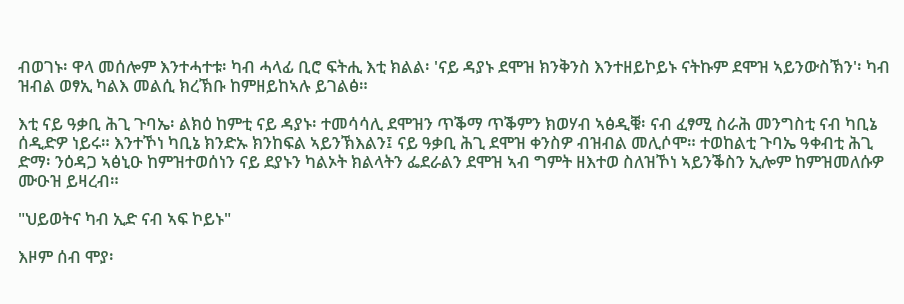ብወገኑ፡ ዋላ መሰሎም እንተሓተቱ፡ ካብ ሓላፊ ቢሮ ፍትሒ እቲ ክልል፡ 'ናይ ዳያኑ ደሞዝ ክንቅንስ እንተዘይኮይኑ ናትኩም ደሞዝ ኣይንውስኽን'፡ ካብ ዝብል ወፃኢ ካልእ መልሲ ክረኽቡ ከምዘይከኣሉ ይገልፅ።

እቲ ናይ ዓቃቢ ሕጊ ጉባኤ፡ ልክዕ ከምቲ ናይ ዳያኑ፡ ተመሳሳሊ ደሞዝን ጥቕማ ጥቕምን ክወሃብ ኣፅዲቑ፡ ናብ ፈፃሚ ስራሕ መንግስቲ ናብ ካቢኔ ሰዲድዎ ነይሩ። እንተኾነ ካቢኔ ክንድኡ ክንከፍል ኣይንኽእልን፤ ናይ ዓቃቢ ሕጊ ደሞዝ ቀንስዎ ብዝብል መሊሶሞ። ተወከልቲ ጉባኤ ዓቀብቲ ሕጊ ድማ፡ ንዕዳጋ ኣፅኒዑ ከምዝተወሰነን ናይ ደያኑን ካልኦት ክልላትን ፌደራልን ደሞዝ ኣብ ግምት ዘእተወ ስለዝኾነ ኣይንቕስን ኢሎም ከምዝመለሱዎ ሙዑዝ ይዛረብ።

"ህይወትና ካብ ኢድ ናብ ኣፍ ኮይኑ"

እዞም ሰብ ሞያ፡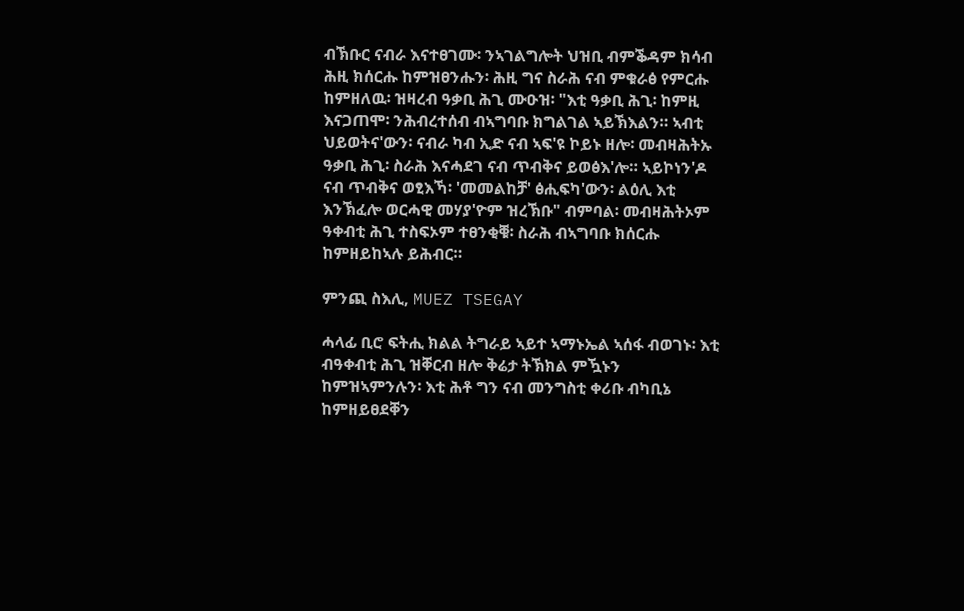ብኽቡር ናብራ እናተፀገሙ፡ ንኣገልግሎት ህዝቢ ብምቕዳም ክሳብ ሕዚ ክሰርሑ ከምዝፀንሑን፡ ሕዚ ግና ስራሕ ናብ ምቁራፅ የምርሑ ከምዘለዉ፡ ዝዛረብ ዓቃቢ ሕጊ ሙዑዝ፡ "እቲ ዓቃቢ ሕጊ፡ ከምዚ እናጋጠሞ፡ ንሕብረተሰብ ብኣግባቡ ክግልገል ኣይኽእልን። ኣብቲ ህይወትና'ውን፡ ናብራ ካብ ኢድ ናብ ኣፍ'ዩ ኮይኑ ዘሎ፡ መብዛሕትኡ ዓቃቢ ሕጊ፡ ስራሕ እናሓደገ ናብ ጥብቅና ይወፅእ'ሎ። ኣይኮነን'ዶ ናብ ጥብቅና ወፂእኻ፡ 'መመልከቻ' ፅሒፍካ'ውን፡ ልዕሊ እቲ እንኽፈሎ ወርሓዊ መሃያ'ዮም ዝረኽቡ" ብምባል፡ መብዛሕትኦም ዓቀብቲ ሕጊ ተስፍኦም ተፀንቂቑ፡ ስራሕ ብኣግባቡ ክሰርሑ ከምዘይከኣሉ ይሕብር።

ምንጪ ስእሊ, MUEZ TSEGAY

ሓላፊ ቢሮ ፍትሒ ክልል ትግራይ ኣይተ ኣማኑኤል ኣሰፋ ብወገኑ፡ እቲ ብዓቀብቲ ሕጊ ዝቐርብ ዘሎ ቅሬታ ትኽክል ምዃኑን ከምዝኣምንሉን፡ እቲ ሕቶ ግን ናብ መንግስቲ ቀሪቡ ብካቢኔ ከምዘይፀደቐን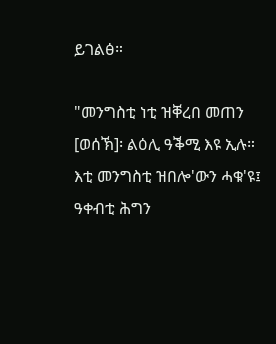ይገልፅ።

"መንግስቲ ነቲ ዝቐረበ መጠን [ወሰኽ]፡ ልዕሊ ዓቕሚ እዩ ኢሉ። እቲ መንግስቲ ዝበሎ'ውን ሓቁ'ዩ፤ ዓቀብቲ ሕግን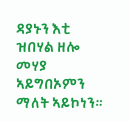ዳያኑን እቲ ዝበሃል ዘሎ መሃያ ኣይግበኦምን ማለት ኣይኮነን።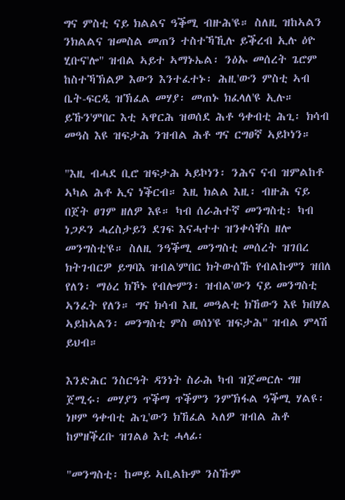ግና ምስቲ ናይ ክልልና ዓቕሚ ብዙሕ'ዩ። ስለዚ ዝከኣልን ንክልልና ዝመስል መጠን ተስተኻኺሉ ይቕረብ ኢሉ ዕዮ ሂቡና'ሎ" ዝብል ኣይተ ኣማኑኤል፡ ንዕኡ መሰረት ጌሮም ከስተኻኽልዎ እውን እንተፈተኑ፡ ሕዚ'ውን ምስቲ ኣብ ቤት-ፍርዲ ዝኽፈል መሃያ፡ መጠኑ ክፈላለ'ዩ ኢሉ። ይኹን'ምበር እቲ ኣዋርሕ ዝወሰደ ሕቶ ዓቀብቲ ሕጊ፡ ክሳብ መዓስ እዩ ዝፍታሕ ንዝብል ሕቶ ግና ርግፀኛ ኣይኮነን።

"እዚ ብሓደ ቢሮ ዝፍታሕ ኣይኮነን፡ ንሕና ናብ ዝምልከቶ ኣካል ሕቶ ኢና ነቕርብ። እዚ ክልል እዚ፡ ብዙሕ ናይ በጀት ፀገም ዘለዎ እዩ። ካብ ሰራሕተኛ መንግስቲ፡ ካብ ነጋዶን ሓረስታይን ደገፍ እናሓተተ ዝንቀሳቐስ ዘሎ መንግስቲ'ዩ። ስለዚ ንዓቕሚ መንግስቲ መሰረት ዝገበረ ክትገብርዎ ይግባእ ዝብል'ምበር ክትውሰኹ የብልኩምን ዝበለ የለን፡ ማዕረ ክኾኑ የብሎምን፡ ዝብል'ውን ናይ መንግስቲ ኣንፈት የለን። ግና ክሳብ እዚ መዓልቲ ክኸውን እዩ ክበሃል ኣይከኣልን፡ መንግስቲ ምስ ወሰነ'ዩ ዝፍታሕ" ዝብል ምላሽ ይህብ።

እንድሕር ንስርዓት ዳንነት ስራሕ ካብ ዝጀመርሉ ግዘ ጀሚሩ፡ መሃያን ጥቕማ ጥቕምን ንምኽፋል ዓቕሚ ሃልዩ፡ ነዞም ዓቀብቲ ሕጊ'ውን ክኸፈል ኣለዎ ዝብል ሕቶ ከምዘቕረቡ ዝገልፅ እቲ ሓላፊ፡

"መንግስቲ፡ ከመይ ኣቢልኩም ንስኹም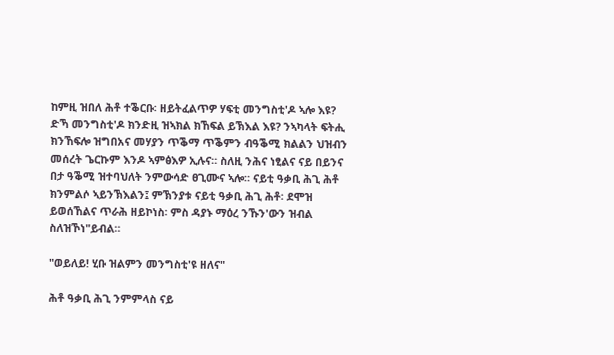ከምዚ ዝበለ ሕቶ ተቕርቡ፡ ዘይትፈልጥዎ ሃፍቲ መንግስቲ'ዶ ኣሎ እዩ? ድኻ መንግስቲ'ዶ ክንድዚ ዝኣክል ክኸፍል ይኽእል እዩ? ንኣካላት ፍትሒ ክንኸፍሎ ዝግበአና መሃያን ጥቕማ ጥቕምን ብዓቕሚ ክልልን ህዝብን መሰረት ጌርኩም እንዶ ኣምፅእዎ ኢሉና። ስለዚ ንሕና ነፂልና ናይ በይንና በታ ዓቕሚ ዝተባህለት ንምውሳድ ፀጊሙና ኣሎ። ናይቲ ዓቃቢ ሕጊ ሕቶ ክንምልሶ ኣይንኽእልን፤ ምኽንያቱ ናይቲ ዓቃቢ ሕጊ ሕቶ፡ ደሞዝ ይወሰኸልና ጥራሕ ዘይኮነስ፡ ምስ ዳያኑ ማዕረ ንኹን'ውን ዝብል ስለዝኾነ"ይብል።

"ወይለይ! ሂቡ ዝልምን መንግስቲ'ዩ ዘለና"

ሕቶ ዓቃቢ ሕጊ ንምምላስ ናይ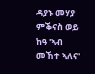ዳያኑ መሃያ ምቕናስ ወይ ከዓ 'ኣብ መኸተ ኣለና'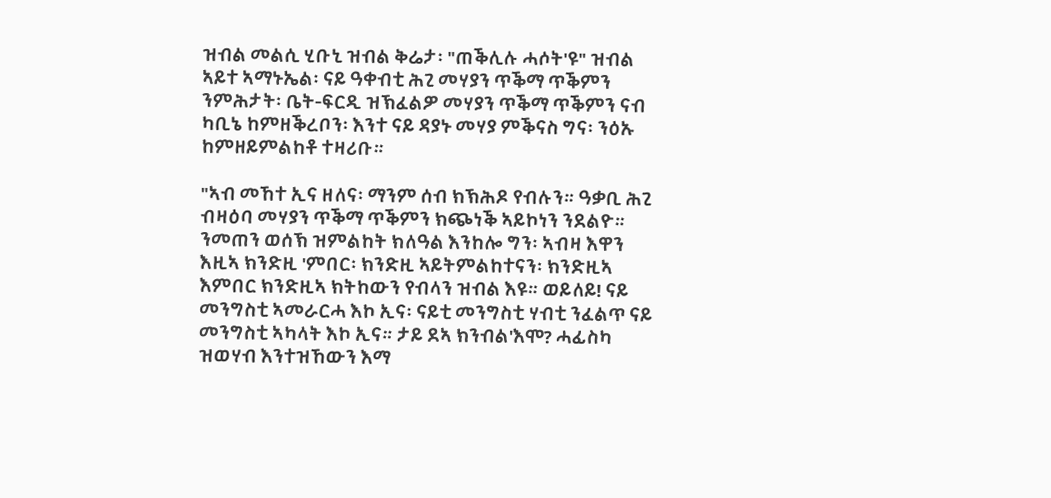ዝብል መልሲ ሂቡኒ ዝብል ቅሬታ፡ "ጠቕሊሉ ሓሶት'ዩ" ዝብል ኣይተ ኣማኑኤል፡ ናይ ዓቀብቲ ሕጊ መሃያን ጥቕማ ጥቕምን ንምሕታት፡ ቤት-ፍርዲ ዝኽፈልዎ መሃያን ጥቕማ ጥቕምን ናብ ካቢኔ ከምዘቕረቦን፡ እንተ ናይ ዳያኑ መሃያ ምቕናስ ግና፡ ንዕኡ ከምዘይምልከቶ ተዛሪቡ።

"ኣብ መኸተ ኢና ዘለና፡ ማንም ሰብ ክኽሕዶ የብሉን። ዓቃቢ ሕጊ ብዛዕባ መሃያን ጥቕማ ጥቕምን ክጭነቕ ኣይኮነን ንደልዮ። ንመጠን ወሰኽ ዝምልከት ክለዓል እንከሎ ግን፡ ኣብዛ እዋን እዚኣ ክንድዚ 'ምበር፡ ክንድዚ ኣይትምልከተናን፡ ክንድዚኣ እምበር ክንድዚኣ ክትከውን የብላን ዝብል እዩ። ወይለይ! ናይ መንግስቲ ኣመራርሓ እኮ ኢና፡ ናይቲ መንግስቲ ሃብቲ ንፈልጥ ናይ መንግስቲ ኣካላት እኮ ኢና። ታይ ደኣ ክንብል'እሞ? ሓፊስካ ዝወሃብ እንተዝኸውን እማ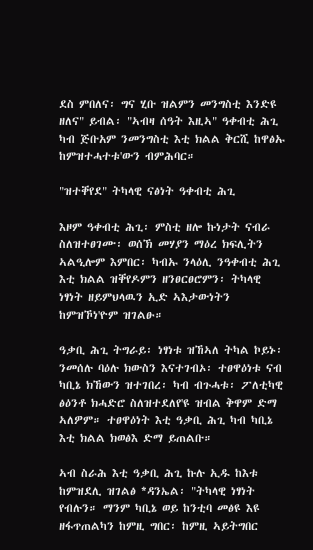ደስ ምበለና፡ ግና ሂቡ ዝልምን መንግስቲ እንድዩ ዘለና" ይብል፡ "ኣብዛ ሰዓት እዚኣ" ዓቀብቲ ሕጊ ካብ ጅቡአም ንመንግስቲ እቲ ክልል ቅርሺ ከዋፅኡ ከምዝተሓተቱ'ውን ብምሕባር።

"ዝተቐየደ" ትካላዊ ናፅነት ዓቀብቲ ሕጊ

እዞም ዓቀብቲ ሕጊ፡ ምስቲ ዘሎ ኩነታት ናብራ ስለዝተፀገሙ፡ ወሰኽ መሃያን ማዕረ ክፍሊትን ኣልዒሎም እምበር፡ ካብኡ ንላዕሊ ንዓቀብቲ ሕጊ እቲ ክልል ዝቐየዶምን ዘንፀርፀሮምን፡ ትካላዊ ነፃነት ዘይምህላዉን ኢድ ኣእታውነትን ከምዝኾነ'ዮም ዝገልፁ።

ዓቃቢ ሕጊ ትግራይ፡ ነፃነቱ ዝኸኣለ ትካል ኮይኑ፡ ንመሰሉ ባዕሉ ክውስን እናተገብኦ፡ ተፀዋዕነቱ ናብ ካቢኔ ክኸውን ዝተገበረ፡ ካብ ብጉሓቱ፡ ፖለቲካዊ ፅዕንቶ ክሓድሮ ስለዝተደለየ'ዩ ዝብል ቅዋም ድማ ኣለዎም። ተፀዋዕነት እቲ ዓቃቢ ሕጊ ካብ ካቢኔ እቲ ክልል ክወፅእ ድማ ይጠልቡ።

ኣብ ስራሕ እቲ ዓቃቢ ሕጊ ኩሉ ኢዱ ከእቱ ከምዝደሊ ዝገልፅ *ዳንኤል፡ "ትካላዊ ነፃነት የብሉን። ማንም ካቢኔ ወይ ከንቲባ መፅዩ እዩ ዘፋጥጠልካን ከምዚ ግበር፡ ከምዚ ኣይትግበር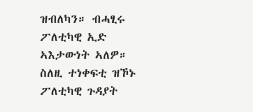ዝብለካን። ብሓፂሩ ፖለቲካዊ ኢድ ኣእታውነት ኣለዎ። ስለዚ ተነቀፍቲ ዝኾኑ ፖለቲካዊ ጉዳያት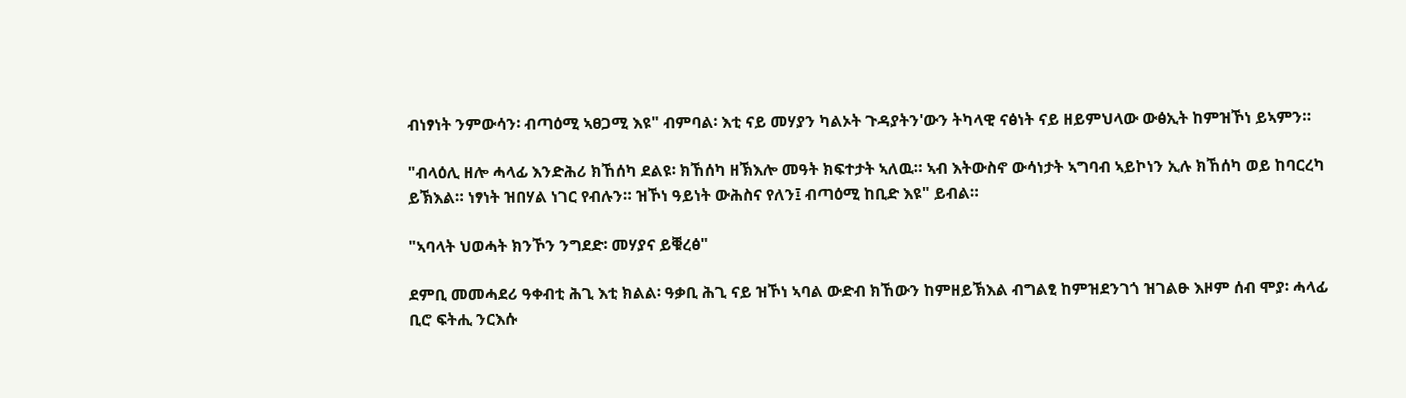ብነፃነት ንምውሳን፡ ብጣዕሚ ኣፀጋሚ እዩ" ብምባል፡ እቲ ናይ መሃያን ካልኦት ጉዳያትን'ውን ትካላዊ ናፅነት ናይ ዘይምህላው ውፅኢት ከምዝኾነ ይኣምን።

"ብላዕሊ ዘሎ ሓላፊ እንድሕሪ ክኸሰካ ደልዩ፡ ክኸሰካ ዘኽእሎ መዓት ክፍተታት ኣለዉ። ኣብ እትውስኖ ውሳነታት ኣግባብ ኣይኮነን ኢሉ ክኸሰካ ወይ ከባርረካ ይኽእል። ነፃነት ዝበሃል ነገር የብሉን። ዝኾነ ዓይነት ውሕስና የለን፤ ብጣዕሚ ከቢድ እዩ" ይብል።

"ኣባላት ህወሓት ክንኾን ንግደድ፡ መሃያና ይቑረፅ"

ደምቢ መመሓደሪ ዓቀብቲ ሕጊ እቲ ክልል፡ ዓቃቢ ሕጊ ናይ ዝኾነ ኣባል ውድብ ክኸውን ከምዘይኽእል ብግልፂ ከምዝደንገጎ ዝገልፁ እዞም ሰብ ሞያ፡ ሓላፊ ቢሮ ፍትሒ ንርእሱ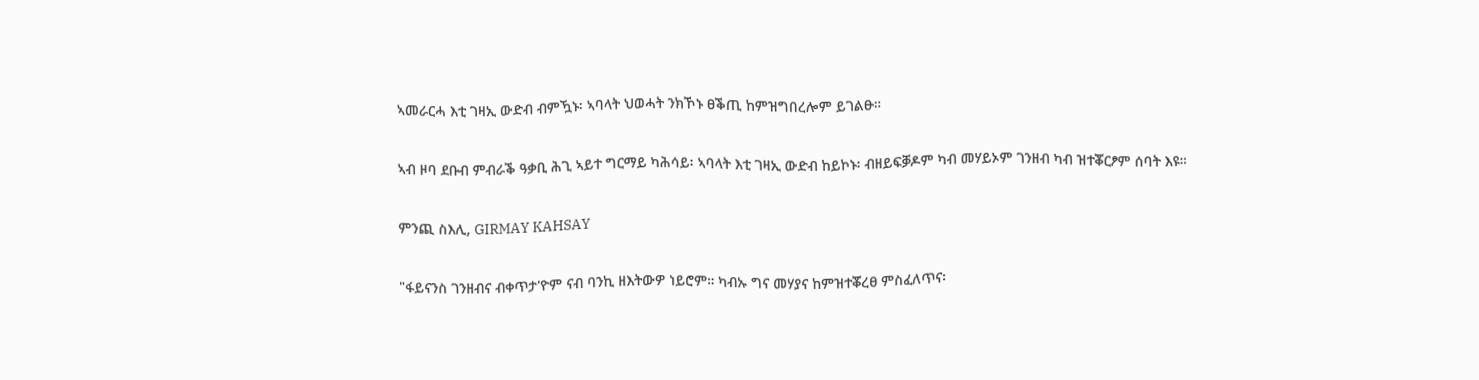ኣመራርሓ እቲ ገዛኢ ውድብ ብምዃኑ፡ ኣባላት ህወሓት ንክኾኑ ፀቕጢ ከምዝግበረሎም ይገልፁ።

ኣብ ዞባ ደቡብ ምብራቕ ዓቃቢ ሕጊ ኣይተ ግርማይ ካሕሳይ፡ ኣባላት እቲ ገዛኢ ውድብ ከይኮኑ፡ ብዘይፍቓዶም ካብ መሃይኦም ገንዘብ ካብ ዝተቖርፆም ሰባት እዩ።

ምንጪ ስእሊ, GIRMAY KAHSAY

"ፋይናንስ ገንዘብና ብቀጥታ'ዮም ናብ ባንኪ ዘእትውዎ ነይሮም። ካብኡ ግና መሃያና ከምዝተቖረፀ ምስፈለጥና፡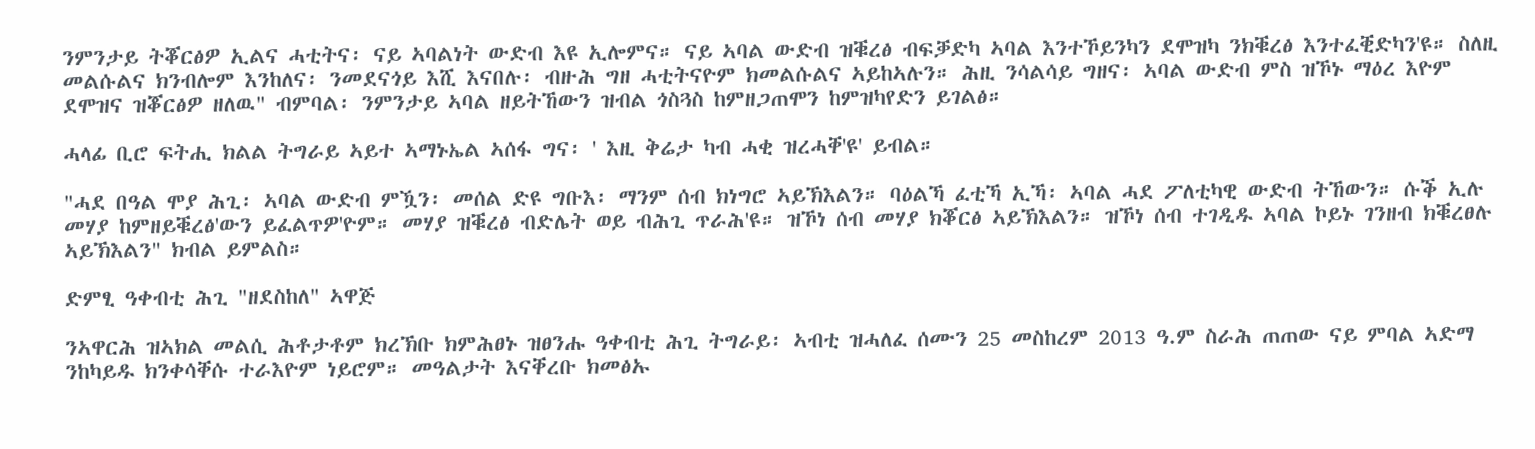ንምንታይ ትቖርፅዎ ኢልና ሓቲትና፡ ናይ ኣባልነት ውድብ እዩ ኢሎምና። ናይ ኣባል ውድብ ዝቑረፅ ብፍቓድካ ኣባል እንተኾይንካን ደሞዝካ ንክቑረፅ እንተፈቒድካን'ዩ። ስለዚ መልሱልና ክንብሎም እንከለና፡ ንመደናጎይ እሺ እናበሉ፡ ብዙሕ ግዘ ሓቲትናዮም ክመልሱልና ኣይከኣሉን። ሕዚ ንሳልሳይ ግዘና፡ ኣባል ውድብ ምስ ዝኾኑ ማዕረ እዮም ደሞዝና ዝቖርፅዎ ዘለዉ" ብምባል፡ ንምንታይ ኣባል ዘይትኸውን ዝብል ጎስጓስ ከምዘጋጠሞን ከምዝካየድን ይገልፅ።

ሓላፊ ቢሮ ፍትሒ ክልል ትግራይ ኣይተ ኣማኑኤል ኣሰፋ ግና፡ ' እዚ ቅሬታ ካብ ሓቂ ዝረሓቐ'ዩ' ይብል።

"ሓደ በዓል ሞያ ሕጊ፡ ኣባል ውድብ ምዃን፡ መሰል ድዩ ግቡእ፡ ማንም ሰብ ክነግሮ ኣይኽእልን። ባዕልኻ ፈቲኻ ኢኻ፡ ኣባል ሓደ ፖለቲካዊ ውድብ ትኸውን። ሱቕ ኢሉ መሃያ ከምዘይቑረፅ'ውን ይፈልጥዎ'ዮም። መሃያ ዝቑረፅ ብድሌት ወይ ብሕጊ ጥራሕ'ዩ። ዝኾነ ሰብ መሃያ ክቖርፅ ኣይኽእልን። ዝኾነ ሰብ ተገዲዱ ኣባል ኮይኑ ገንዘብ ክቑረፀሉ ኣይኽእልን" ክብል ይምልስ።

ድምፂ ዓቀብቲ ሕጊ "ዘደስከለ" ኣዋጅ

ንኣዋርሕ ዝኣክል መልሲ ሕቶታቶም ክረኽቡ ክምሕፀኑ ዝፀንሑ ዓቀብቲ ሕጊ ትግራይ፡ ኣብቲ ዝሓለፈ ሰሙን 25 መስከረም 2013 ዓ.ም ስራሕ ጠጠው ናይ ምባል ኣድማ ንከካይዱ ክንቀሳቐሱ ተራእዮም ነይሮም። መዓልታት እናቐረቡ ክመፅኡ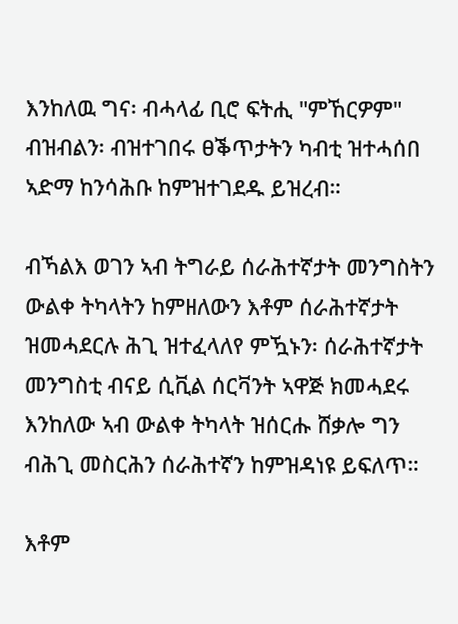እንከለዉ ግና፡ ብሓላፊ ቢሮ ፍትሒ "ምኸርዎም" ብዝብልን፡ ብዝተገበሩ ፀቕጥታትን ካብቲ ዝተሓሰበ ኣድማ ከንሳሕቡ ከምዝተገደዱ ይዝረብ።

ብኻልእ ወገን ኣብ ትግራይ ሰራሕተኛታት መንግስትን ውልቀ ትካላትን ከምዘለውን እቶም ሰራሕተኛታት ዝመሓደርሉ ሕጊ ዝተፈላለየ ምዃኑን፡ ሰራሕተኛታት መንግስቲ ብናይ ሲቪል ሰርቫንት ኣዋጅ ክመሓደሩ እንከለው ኣብ ውልቀ ትካላት ዝሰርሑ ሸቃሎ ግን ብሕጊ መስርሕን ሰራሕተኛን ከምዝዳነዩ ይፍለጥ።

እቶም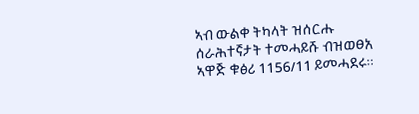ኣብ ውልቀ ትካላት ዝሰርሑ ሰራሕተኛታት ተመሓይሹ ብዝወፀአ ኣዋጅ ቁፅሪ 1156/11 ይመሓደሩ።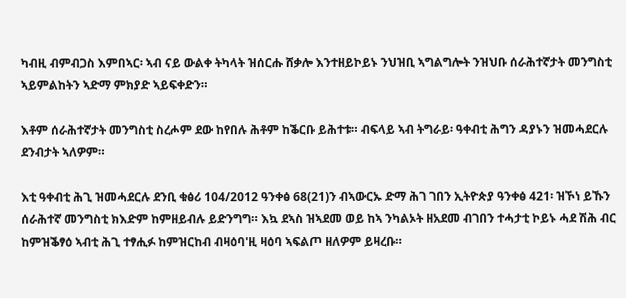ካብዚ ብምብጋስ እምበኣር፡ ኣብ ናይ ውልቀ ትካላት ዝሰርሑ ሸቃሎ እንተዘይኮይኑ ንህዝቢ ኣግልግሎት ንዝህቡ ሰራሕተኛታት መንግስቲ ኣይምልከትን ኣድማ ምክያድ ኣይፍቀድን።

እቶም ሰራሕተኛታት መንግስቲ ስረሖም ደው ከየበሉ ሕቶም ከቕርቡ ይሕተቱ። ብፍላይ ኣብ ትግራይ፡ ዓቀብቲ ሕግን ዳያኑን ዝመሓደርሉ ደንብታት ኣለዎም።

እቲ ዓቀብቲ ሕጊ ዝመሓደርሉ ደንቢ ቁፅሪ 104/2012 ዓንቀፅ 68(21)ን ብኣውርኡ ድማ ሕገ ገበን ኢትዮጵያ ዓንቀፅ 421፡ ዝኾነ ይኹን ሰራሕተኛ መንግስቲ ክእድም ከምዘይብሉ ይድንግግ። እኳ ደኣስ ዝኣደመ ወይ ከኣ ንካልኦት ዘአደመ ብገበን ተሓታቲ ኮይኑ ሓደ ሽሕ ብር ከምዝቕፃዕ ኣብቲ ሕጊ ተፃሒፉ ከምዝርከብ ብዛዕባ'ዚ ዛዕባ ኣፍልጦ ዘለዎም ይዛረቡ።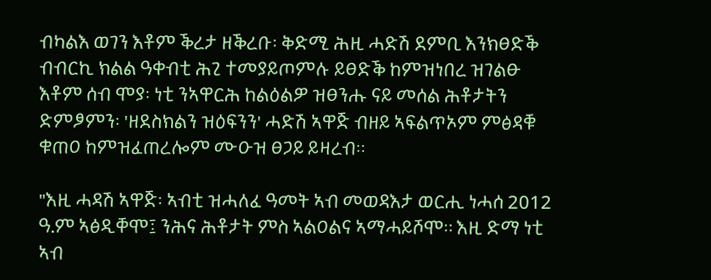ብካልእ ወገን እቶም ቕረታ ዘቕረቡ፡ ቅድሚ ሕዚ ሓድሽ ደምቢ እንክፀድቕ ብብርኪ ክልል ዓቀብቲ ሕጊ ተመያይጦምሉ ይፀድቕ ከምዝነበረ ዝገልፁ እቶም ሰብ ሞያ፡ ነቲ ንኣዋርሕ ከልዕልዎ ዝፀንሑ ናይ መሰል ሕቶታትን ድምፆምን፡ 'ዘደስክልን ዝዕፍንን' ሓድሽ ኣዋጅ ብዘይ ኣፍልጥኦም ምፅዳቑ ቁጠዐ ከምዝፈጠረሎም ሙዑዝ ፀጋይ ይዛረብ።

"እዚ ሓዳሽ ኣዋጅ፡ ኣብቲ ዝሓለፈ ዓመት ኣብ መወዳእታ ወርሒ ነሓሰ 2012 ዓ.ም ኣፅዲቐሞ፤ ንሕና ሕቶታት ምስ ኣልዐልና ኣማሓይሾሞ። እዚ ድማ ነቲ ኣብ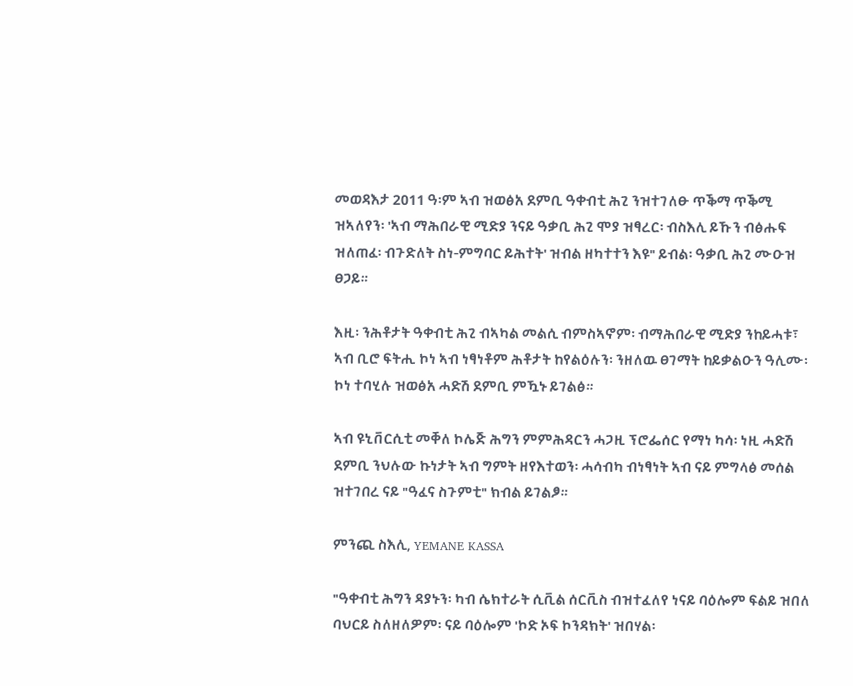መወዳእታ 2011 ዓ፡ም ኣብ ዝወፅአ ደምቢ ዓቀብቲ ሕጊ ንዝተገለፁ ጥቕማ ጥቕሚ ዝኣለየን፡ 'ኣብ ማሕበራዊ ሚድያ ንናይ ዓቃቢ ሕጊ ሞያ ዝፃረር፡ ብስእሊ ይኹን ብፅሑፍ ዝለጠፈ፡ ብጉድለት ስነ-ምግባር ይሕተት' ዝብል ዘካተተን እዩ" ይብል፡ ዓቃቢ ሕጊ ሙዑዝ ፀጋይ።

እዚ፡ ንሕቶታት ዓቀብቲ ሕጊ ብኣካል መልሲ ብምስኣኖም፡ ብማሕበራዊ ሚድያ ንከይሓቱ፣ ኣብ ቢሮ ፍትሒ ኮነ ኣብ ነፃነቶም ሕቶታት ከየልዕሉን፡ ንዘለዉ ፀገማት ከይቃልዑን ዓሊሙ፡ ኮነ ተባሂሉ ዝወፅአ ሓድሽ ደምቢ ምዃኑ ይገልፅ።

ኣብ ዩኒቨርሲቲ መቐለ ኮሌጅ ሕግን ምምሕዳርን ሓጋዚ ፕሮፌሰር የማነ ካሳ፡ ነዚ ሓድሽ ደምቢ ንህሉው ኩነታት ኣብ ግምት ዘየእተወን፡ ሓሳብካ ብነፃነት ኣብ ናይ ምግላፅ መሰል ዝተገበረ ናይ "ዓፈና ስጉምቲ" ክብል ይገልፆ።

ምንጪ ስእሊ, YEMANE KASSA

"ዓቀብቲ ሕግን ዳያኑን፡ ካብ ሴክተራት ሲቪል ሰርቪስ ብዝተፈለየ ነናይ ባዕሎም ፍልይ ዝበለ ባህርይ ስለዘለዎም፡ ናይ ባዕሎም 'ኮድ ኦፍ ኮንዳክት' ዝበሃል፡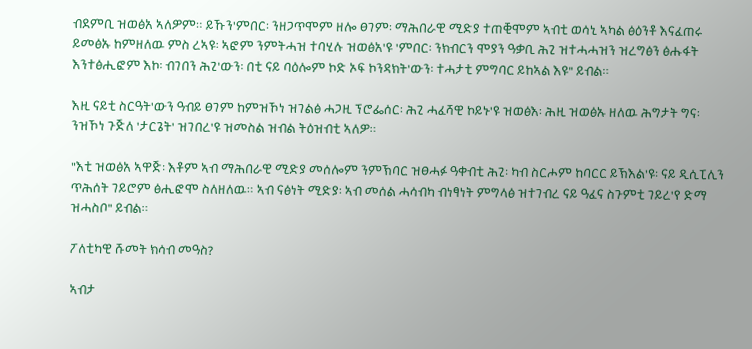ብደምቢ ዝወፅአ ኣለዎም። ይኹን'ምበር፡ ንዘጋጥሞም ዘሎ ፀገም፡ ማሕበራዊ ሚድያ ተጠቒሞም ኣብቲ ወሳኒ ኣካል ፅዕንቶ እናፈጠሩ ይመፅኡ ከምዘለዉ ምስ ረኣዩ፡ ኣፎም ንምትሓዝ ተባሂሉ ዝወፅአ'ዩ 'ምበር፡ ንክብርን ሞያን ዓቃቢ ሕጊ ዝተሓሓዝን ዝረግፅን ፅሑፋት እንተፅሒፎም እኮ፡ ብገበን ሕጊ'ውን፡ በቲ ናይ ባዕሎም ኮድ ኦፍ ኮንዳክት'ውን፡ ተሓታቲ ምግባር ይከኣል እዩ" ይብል።

እዚ ናይቲ ስርዓት'ውን ዓብይ ፀገም ከምዝኾነ ዝገልፅ ሓጋዚ ፕሮፌሰር፡ ሕጊ ሓፈሻዊ ኮይኑ'ዩ ዝወፅእ፡ ሕዚ ዝወፅኡ ዘለዉ ሕግታት ግና፡ ንዝኾነ ጉጅለ 'ታርጌት' ዝገበረ'ዩ ዝመስል ዝብል ትዕዝብቲ ኣለዎ።

"እቲ ዝወፅአ ኣዋጅ፡ እቶም ኣብ ማሕበራዊ ሚድያ መሰሎም ንምኽባር ዝፀሓፉ ዓቀብቲ ሕጊ፡ ካብ ስርሖም ከባርር ይኽእል'ዩ፡ ናይ ዲሲፒሊን ጥሕሰት ገይሮም ፅሒፎሞ ስለዘለዉ። ኣብ ናፅነት ሚድያ፡ ኣብ መሰል ሓሳብካ ብነፃነት ምግላፅ ዝተገብረ ናይ ዓፈና ስጉምቲ ገይረ'የ ድማ ዝሓስቦ" ይብል።

ፖለቲካዊ ሹመት ክሳብ መዓስ?

ኣብታ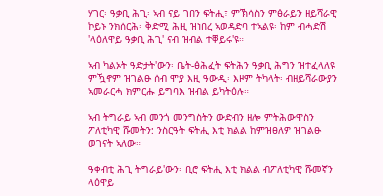ሃገር፡ ዓቃቢ ሕጊ፡ ኣብ ናይ ገበን ፍትሒ፣ ምኽሳስን ምፅራይን ዘይሻራዊ ኮይኑ ንክሰርሕ፡ ቅድሚ ሕዚ ዝነበረ ኣወዳድባ ተኣልዩ፡ ከም ብሓድሽ 'ላዕለዋይ ዓቃቢ ሕጊ' ናብ ዝብል ተቐይሩ'ዩ።

ኣብ ካልኦት ዓድታት'ውን፡ ቤት-ፅሕፈት ፍትሕን ዓቃቢ ሕግን ዝተፈላለዩ ምዃኖም ዝገልፁ ሰብ ሞያ እዚ ዓውዲ፡ እዞም ትካላት፡ ብዘይሻራውያን ኣመራርሓ ክምርሑ ይግባእ ዝብል ይካትዕሉ።

ኣብ ትግራይ ኣብ መንጎ መንግስትን ውድብን ዘሎ ምትሕውዋስን ፖለቲካዊ ሹመትን: ንስርዓት ፍትሒ እቲ ክልል ከምዝፀለዎ ዝገልፁ ወገናት ኣለው።

ዓቀብቲ ሕጊ ትግራይ'ውን፡ ቢሮ ፍትሒ እቲ ክልል ብፖለቲካዊ ሹመኛን ላዕዋይ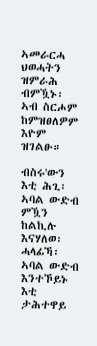ኣመራርሓ ህወሓትን ዝምራሕ ብምዃኑ፡ ኣብ ስርሖም ከምዝፀለዎም እዮም ዝገልፁ።

ብስሩ'ውን እቲ ሕጊ፡ ኣባል ውድብ ምዃን ከልኪሉ እናሃለወ፡ ሓላፊኻ፡ ኣባል ውድብ እንተኾይኑ እቲ ታሕተዋይ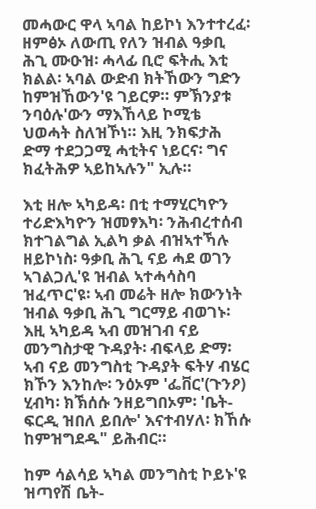መሓውር ዋላ ኣባል ከይኮነ እንተተረፈ፡ ዘምፅኦ ለውጢ የለን ዝብል ዓቃቢ ሕጊ ሙዑዝ፡ ሓላፊ ቢሮ ፍትሒ እቲ ክልል፡ ኣባል ውድብ ክትኸውን ግድን ከምዝኸውን'ዩ ገይርዎ። ምኽንያቱ ንባዕሉ'ውን ማእኸላይ ኮሚቴ ህወሓት ስለዝኾነ። እዚ ንክፍታሕ ድማ ተደጋጋሚ ሓቲትና ነይርና፡ ግና ክፈትሕዎ ኣይከኣሉን" ኢሉ።

እቲ ዘሎ ኣካይዳ፡ በቲ ተማሂርካዮን ተሪድእካዮን ዝመፃእካ፡ ንሕብረተሰብ ክተገልግል ኢልካ ቃል ብዝኣተኻሉ ዘይኮነስ፡ ዓቃቢ ሕጊ ናይ ሓደ ወገን ኣገልጋሊ'ዩ ዝብል ኣተሓሳስባ ዝፈጥር'ዩ፡ ኣብ መሬት ዘሎ ክውንነት ዝብል ዓቃቢ ሕጊ ግርማይ ብወገኑ፡ እዚ ኣካይዳ ኣብ መዝገብ ናይ መንግስታዊ ጉዳያት፡ ብፍላይ ድማ፡ ኣብ ናይ መንግስቲ ጉዳያት ፍትሃ ብሄር ክኾን እንከሎ፡ ንዕኦም 'ፌቨር'(ጉንዖ) ሂብካ፡ ክኽሰሱ ንዘይግበኦም፡ 'ቤት-ፍርዲ ዝበለ ይበሎ' እናተብሃለ፡ ክኸሱ ከምዝግደዱ" ይሕብር።

ከም ሳልሳይ ኣካል መንግስቲ ኮይኑ'ዩ ዝጣየሽ ቤት-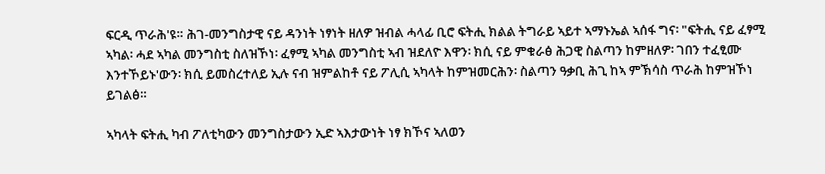ፍርዲ ጥራሕ'ዩ። ሕገ-መንግስታዊ ናይ ዳንነት ነፃነት ዘለዎ ዝብል ሓላፊ ቢሮ ፍትሒ ክልል ትግራይ ኣይተ ኣማኑኤል ኣሰፋ ግና፡ "ፍትሒ ናይ ፈፃሚ ኣካል፡ ሓደ ኣካል መንግስቲ ስለዝኾነ፡ ፈፃሚ ኣካል መንግስቲ ኣብ ዝደለዮ እዋን፡ ክሲ ናይ ምቁራፅ ሕጋዊ ስልጣን ከምዘለዎ፡ ገበን ተፈፂሙ እንተኾይኑ'ውን፡ ክሲ ይመስረተለይ ኢሉ ናብ ዝምልከቶ ናይ ፖሊሲ ኣካላት ከምዝመርሕን፡ ስልጣን ዓቃቢ ሕጊ ከኣ ምኽሳስ ጥራሕ ከምዝኾነ ይገልፅ።

ኣካላት ፍትሒ ካብ ፖለቲካውን መንግስታውን ኢድ ኣእታውነት ነፃ ክኾና ኣለወን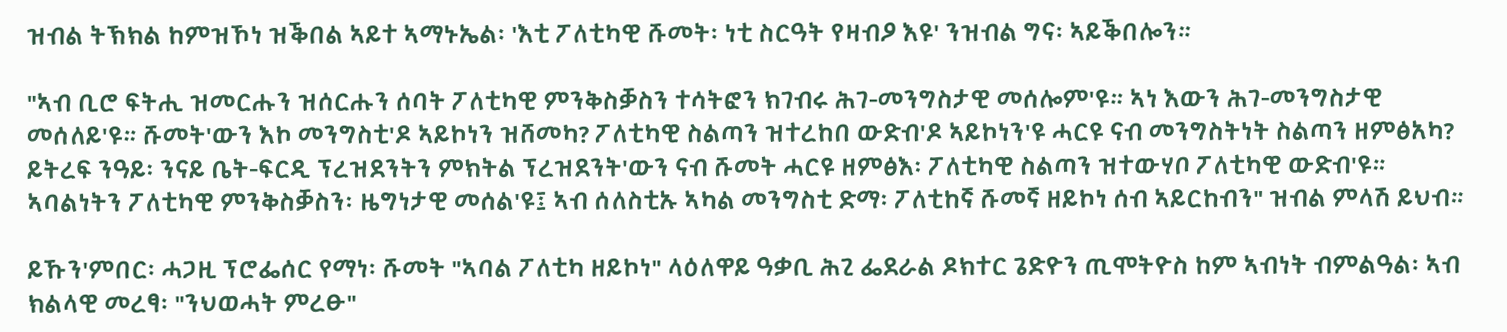ዝብል ትኽክል ከምዝኾነ ዝቕበል ኣይተ ኣማኑኤል፡ 'እቲ ፖለቲካዊ ሹመት፡ ነቲ ስርዓት የዛብዖ እዩ' ንዝብል ግና፡ ኣይቕበሎን።

"ኣብ ቢሮ ፍትሒ ዝመርሑን ዝሰርሑን ሰባት ፖለቲካዊ ምንቅስቓስን ተሳትፎን ክገብሩ ሕገ-መንግስታዊ መሰሎም'ዩ። ኣነ እውን ሕገ-መንግስታዊ መሰለይ'ዩ። ሹመት'ውን እኮ መንግስቲ'ዶ ኣይኮነን ዝሸመካ? ፖለቲካዊ ስልጣን ዝተረከበ ውድብ'ዶ ኣይኮነን'ዩ ሓርዩ ናብ መንግስትነት ስልጣን ዘምፅአካ? ይትረፍ ንዓይ፡ ንናይ ቤት-ፍርዲ ፕረዝደንትን ምክትል ፕረዝደንት'ውን ናብ ሹመት ሓርዩ ዘምፅእ፡ ፖለቲካዊ ስልጣን ዝተውሃቦ ፖለቲካዊ ውድብ'ዩ። ኣባልነትን ፖለቲካዊ ምንቅስቓስን፡ ዜግነታዊ መሰል'ዩ፤ ኣብ ሰለስቲኡ ኣካል መንግስቲ ድማ፡ ፖለቲከኛ ሹመኛ ዘይኮነ ሰብ ኣይርከብን" ዝብል ምላሽ ይህብ።

ይኹን'ምበር፡ ሓጋዚ ፕሮፌሰር የማነ፡ ሹመት "ኣባል ፖለቲካ ዘይኮነ" ላዕለዋይ ዓቃቢ ሕጊ ፌደራል ዶክተር ጌድዮን ጢሞትዮስ ከም ኣብነት ብምልዓል፡ ኣብ ክልላዊ መረፃ፡ "ንህወሓት ምረፁ"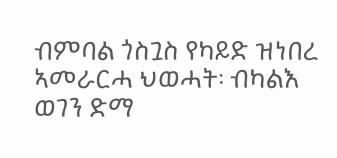ብምባል ጎስጓስ የካይድ ዝነበረ ኣመራርሓ ህወሓት፡ ብካልእ ወገን ድማ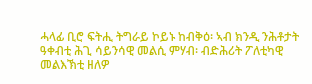ሓላፊ ቢሮ ፍትሒ ትግራይ ኮይኑ ከብቅዕ፡ ኣብ ክንዲ ንሕቶታት ዓቀብቲ ሕጊ ሳይንሳዊ መልሲ ምሃብ፡ ብድሕሪት ፖለቲካዊ መልእኽቲ ዘለዎ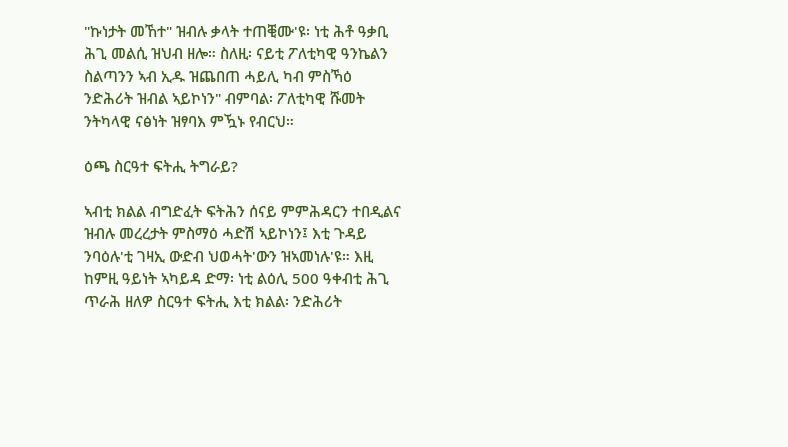"ኩነታት መኸተ" ዝብሉ ቃላት ተጠቒሙ'ዩ፡ ነቲ ሕቶ ዓቃቢ ሕጊ መልሲ ዝህብ ዘሎ። ስለዚ፡ ናይቲ ፖለቲካዊ ዓንኬልን ስልጣንን ኣብ ኢዱ ዝጨበጠ ሓይሊ ካብ ምስኻዕ ንድሕሪት ዝብል ኣይኮነን" ብምባል፡ ፖለቲካዊ ሹመት ንትካላዊ ናፅነት ዝፃባእ ምዃኑ የብርህ።

ዕጫ ስርዓተ ፍትሒ ትግራይ?

ኣብቲ ክልል ብግድፈት ፍትሕን ሰናይ ምምሕዳርን ተበዲልና ዝብሉ መረረታት ምስማዕ ሓድሽ ኣይኮነን፤ እቲ ጉዳይ ንባዕሉ'ቲ ገዛኢ ውድብ ህወሓት'ውን ዝኣመነሉ'ዩ። እዚ ከምዚ ዓይነት ኣካይዳ ድማ፡ ነቲ ልዕሊ 500 ዓቀብቲ ሕጊ ጥራሕ ዘለዎ ስርዓተ ፍትሒ እቲ ክልል፡ ንድሕሪት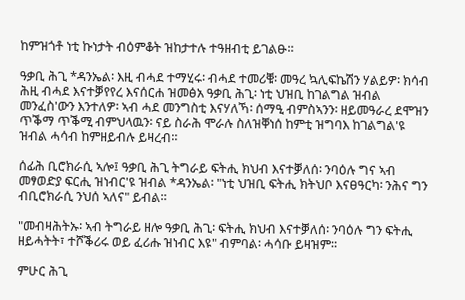ከምዝጎቶ ነቲ ኩነታት ብዕምቆት ዝከታተሉ ተዓዘብቲ ይገልፁ።

ዓቃቢ ሕጊ *ዳንኤል፡ እዚ ብሓደ ተማሂሩ፡ ብሓደ ተመሪቑ፡ መዓረ ኳሊፍኬሽን ሃልይዎ፡ ክሳብ ሕዚ ብሓደ እናተቓየየረ እናሰርሐ ዝመፅአ ዓቃቢ ሕጊ፡ ነቲ ህዝቢ ከገልግል ዝብል መንፈስ'ውን እንተለዎ፡ ኣብ ሓደ መንግስቲ እናሃለኻ፡ ሰማዒ ብምስኣንን፡ ዘይመዓራረ ደሞዝን ጥቕማ ጥቕሚ ብምህላዉን፡ ናይ ስራሕ ሞራሉ ስለዝቐነሰ ከምቲ ዝግባእ ከገልግል'ዩ ዝብል ሓሳብ ከምዘይብሉ ይዛረብ።

ሰፊሕ ቢሮክራሲ ኣሎ፤ ዓቃቢ ሕጊ ትግራይ ፍትሒ ክህብ እናተቓለሰ፡ ንባዕሉ ግና ኣብ መፃወድያ ፍርሒ ዝነብር'ዩ ዝብል *ዳንኤል፡ "ነቲ ህዝቢ ፍትሒ ክትህቦ እናፀዓርካ፡ ንሕና ግን ብቢሮክራሲ ንህሰ ኣለና" ይብል።

"መብዛሕትኡ፡ ኣብ ትግራይ ዘሎ ዓቃቢ ሕጊ፡ ፍትሒ ክህብ እናተቓለሰ፡ ንባዕሉ ግን ፍትሒ ዘይሓትት፣ ተሾቕሪሩ ወይ ፈሪሑ ዝነብር እዩ" ብምባል፡ ሓሳቡ ይዛዝም።

ምሁር ሕጊ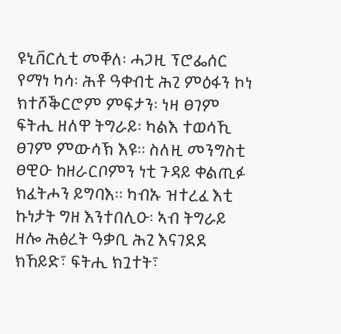ዩኒቨርሲቲ መቐለ፡ ሓጋዚ ፕሮፌሰር የማነ ካሳ፡ ሕቶ ዓቀብቲ ሕጊ ምዕፋን ኮነ ክተሾቕርሮም ምፍታን፡ ነዛ ፀገም ፍትሒ ዘለዋ ትግራይ፡ ካልእ ተወሳኺ ፀገም ምውሳኽ እዩ። ስለዚ መንግስቲ ፀዊዑ ከዘራርቦምን ነቲ ጉዳይ ቀልጢፉ ክፈትሖን ይግባእ። ካብኡ ዝተረፈ እቲ ኩነታት ግዘ እንተበሊዑ፡ ኣብ ትግራይ ዘሎ ሕፅረት ዓቃቢ ሕጊ እናገደደ ክኸይድ፣ ፍትሒ ክጓተት፣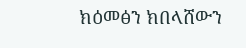ክዕመፅን ክበላሸውን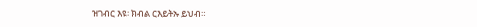ዝገብር እዩ፡ ክብል ርእይትኡ ይህብ።